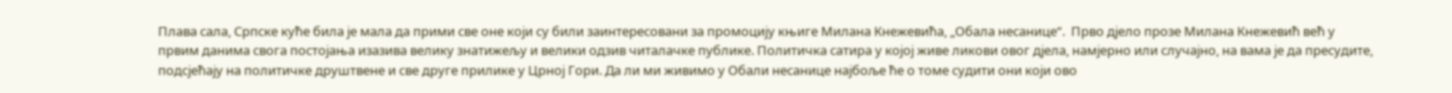Плава сала, Српске куће била је мала да прими све оне који су били заинтересовани за промоцију књиге Милана Кнежевића, „Обала несанице“.  Прво дјело прозе Милана Кнежевић већ у првим данима свога постојања изазива велику знатижељу и велики одзив читалачке публике. Политичка сатира у којој живе ликови овог дјела, намјерно или случајно, на вама је да пресудите, подсјећају на политичке друштвене и све друге прилике у Црној Гори. Да ли ми живимо у Обали несанице најбоље ће о томе судити они који ово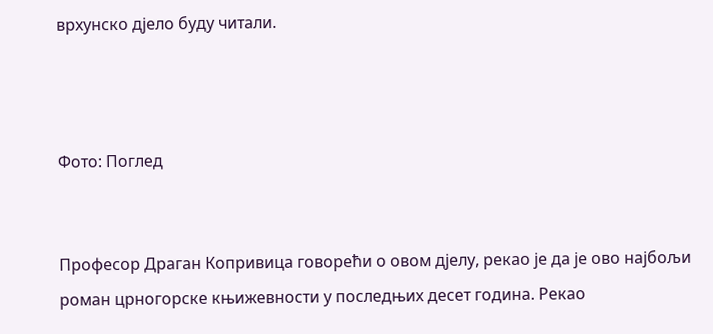врхунско дјело буду читали.



Фото: Поглед


Професор Драган Копривица говорећи о овом дјелу, рекао је да је ово најбољи роман црногорске књижевности у последњих десет година. Рекао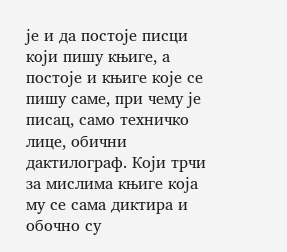је и да постоје писци који пишу књиге, а постоје и књиге које се пишу саме, при чему је писац, само техничко лице, обични дактилограф. Који трчи за мислима књиге која му се сама диктира и обочно су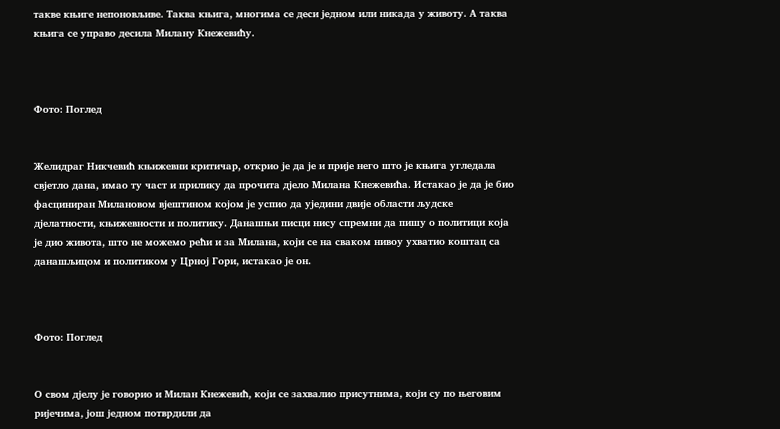такве књиге непоновљиве. Таква књига, многима се деси једном или никада у животу. А таква књига се управо десила Милану Кнежевићу.



Фото: Поглед


Желидраг Никчевић књижевни критичар, открио је да је и прије него што је књига угледала свјетло дана, имао ту част и прилику да прочита дјело Милана Кнежевића. Истакао је да је био фасциниран Милановом вјештином којом је успио да уједини двије области људске дјелатности, књижевности и политику. Данашњи писци нису спремни да пишу о политици која је дио живота, што не можемо рећи и за Милана, који се на сваком нивоу ухватио коштац са данашљицом и политиком у Црној Гори, истакао је он.



Фото: Поглед


О свом дјелу је говорио и Милан Кнежевић, који се захвалио присутнима, који су по његовим ријечима, још једном потврдили да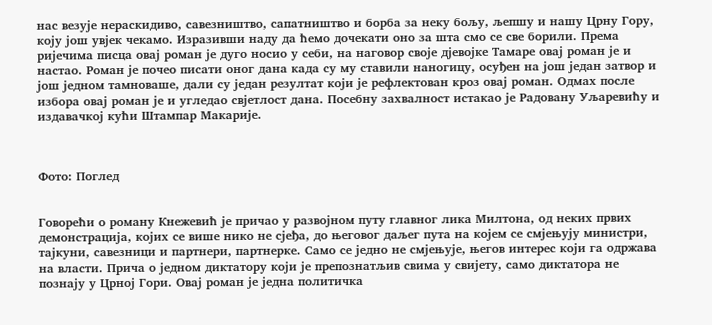нас везује нераскидиво, савезништво, сапатништво и борба за неку бољу, љепшу и нашу Црну Гору, коју још увјек чекамо. Изразивши наду да ћемо дочекати оно за шта смо се све борили. Према ријечима писца овај роман је дуго носио у себи, на наговор своје дјевојке Тамаре овај роман је и настао. Роман је почео писати оног дана када су му ставили наногицу, осуђен на још један затвор и још једном тамноваше, дали су један резултат који је рефлектован кроз овај роман. Одмах после избора овај роман је и угледао свјетлост дана. Посебну захвалност истакао је Радовану Уљаревићу и издавачкој кући Штампар Макарије.



Фото: Поглед


Говорећи о роману Кнежевић је причао у развојном путу главног лика Милтона, од неких првих демонстрација, којих се више нико не сјеђа, до његовог даљег пута на којем се смјењују министри, тајкуни, савезници и партнери, партнерке. Само се једно не смјењује, његов интерес који га одржава на власти. Прича о једном диктатору који је препознатљив свима у свијету, само диктатора не познају у Црној Гори. Овај роман је једна политичка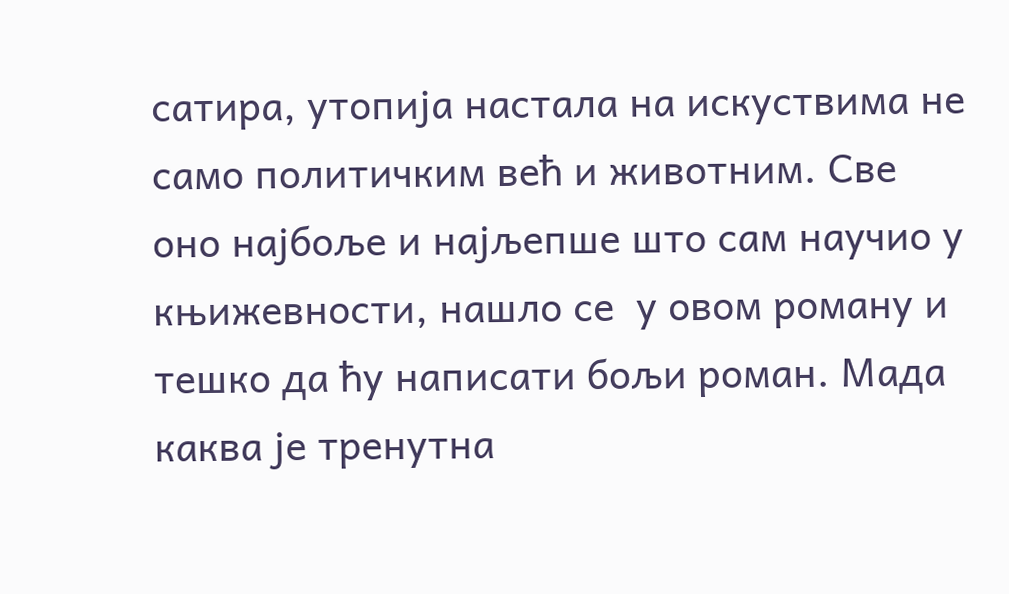сатира, утопија настала на искуствима не само политичким већ и животним. Све оно најбоље и најљепше што сам научио у књижевности, нашло се  у овом роману и тешко да ћу написати бољи роман. Мада каква је тренутна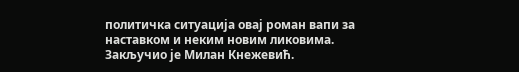политичка ситуација овај роман вапи за наставком и неким новим ликовима. Закључио је Милан Кнежевић.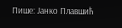Пише: Јанко Плавшић